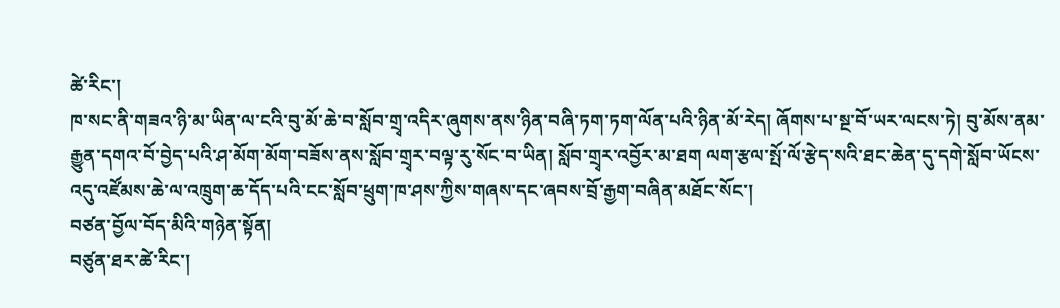ཚེ་རིང་།
ཁ་སང་ནི་གཟའ་ཉི་མ་ཡིན་ལ་ངའི་བུ་མོ་ཆེ་བ་སློབ་གྲྭ་འདིར་ཞུགས་ནས་ཉིན་བཞི་ཏག་ཏག་ལོན་པའི་ཉིན་མོ་རེད། ཞོགས་པ་སྔ་བོ་ཡར་ལངས་ཏེ། བུ་མོས་ནམ་རྒྱུན་དགའ་བོ་བྱེད་པའི་ཤ་མོག་མོག་བཟོས་ནས་སློབ་གྲྭར་བལྟ་རུ་སོང་བ་ཡིན། སློབ་གྲྭར་འབྱོར་མ་ཐག ལག་རྩལ་སྤོ་ལོ་རྩེད་སའི་ཐང་ཆེན་དུ་དགེ་སློབ་ཡོངས་འདུ་འཛོམས་ཆེ་ལ་འཁྲུག་ཆ་དོད་པའི་ངང་སློབ་ཕྲུག་ཁ་ཤས་ཀྱིས་གཞས་དང་ཞབས་བྲོ་རྒྱག་བཞིན་མཐོང་སོང་།
བཙན་བྱོལ་བོད་མིའི་གཉེན་སྟོན།
བཙུན་ཐར་ཚེ་རིང་།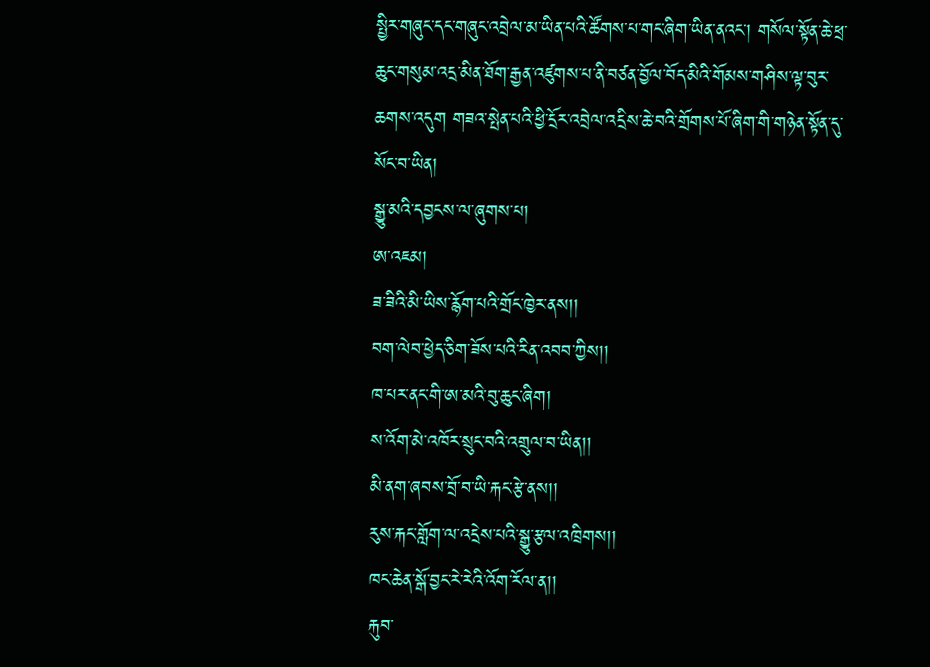སྤྱིར་གཞུང་དང་གཞུང་འབྲེལ་མ་ཡིན་པའི་ཚོགས་པ་གང་ཞིག་ཡིན་ནའང་། གསོལ་སྟོན་ཆེ་ཕྲ་ཆུང་གསུམ་འདྲ་མིན་ཐོག་རྒྱན་འཛུགས་པ་ནི་བཙན་བྱོལ་བོད་མིའི་གོམས་གཤིས་ལྟ་བུར་ཆགས་འདུག གཟའ་སྤེན་པའི་ཕྱི་དྲོར་འབྲེལ་འདྲིས་ཆེ་བའི་གྲོགས་པོ་ཞིག་གི་གཉེན་སྟོན་དུ་སོང་བ་ཡིན།
སྒྱུ་མའི་དབྱངས་ལ་ཞུགས་པ།
ཨ་འཇམ།
ཟ་ཟིའི་མི་ཡིས་རྙོག་པའི་གྲོང་ཁྱེར་ནས།།
བག་ལེབ་ཕྱེད་ཅིག་ཟོས་པའི་རིན་འབབ་ཀྱིས།།
ཁ་པར་ནང་གི་ཨ་མའི་བུ་ཆུང་ཞིག།
ས་འོག་མེ་འཁོར་སྲུང་བའི་འགྲུལ་བ་ཡིན།།
མི་ནག་ཞབས་བྲོ་བ་ཡི་རྐང་རྩེ་ནས།།
རུས་རྐང་གློག་ལ་འདྲེས་པའི་སྒྱུ་རྩལ་འཁྲིགས།།
ཁང་ཆེན་སྒོ་བྱང་རེ་རེའི་འོག་རོལ་ན།།
རྐུབ་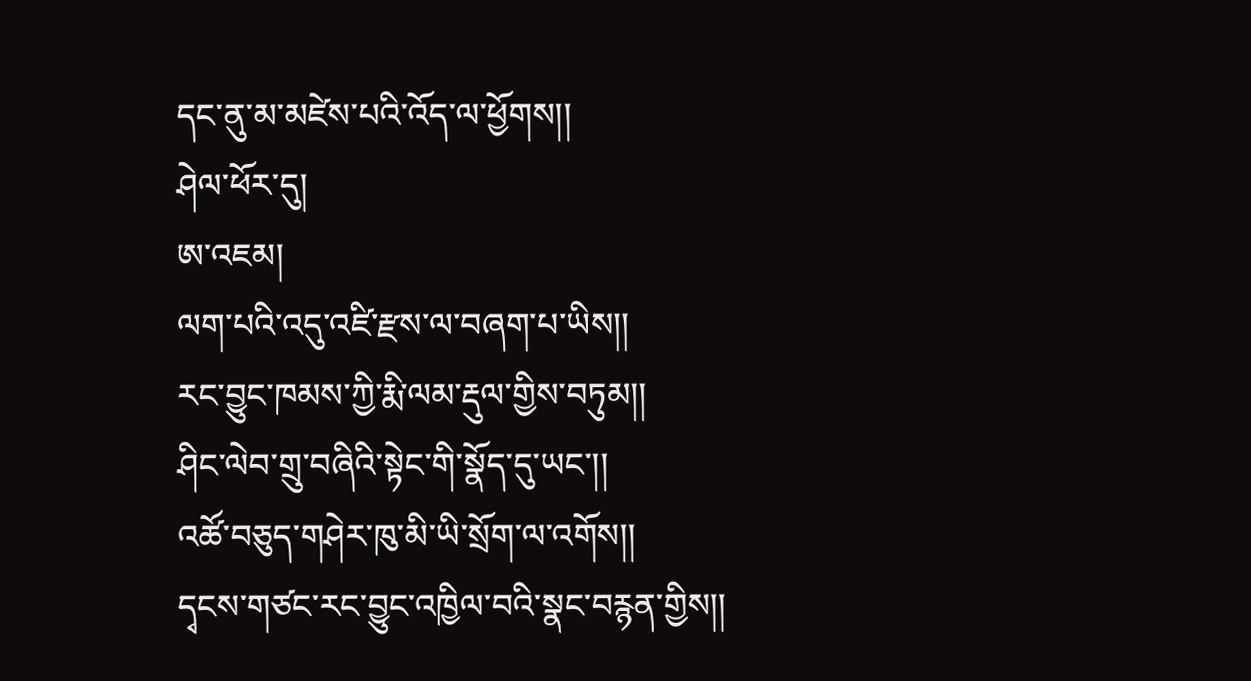དང་ནུ་མ་མཛེས་པའི་འོད་ལ་ཕྱོགས།།
ཤེལ་ཕོར་དུ།
ཨ་འཇམ།
ལག་པའི་འདུ་འཛི་རྫས་ལ་བཞག་པ་ཡིས།།
རང་བྱུང་ཁམས་ཀྱི་རྨི་ལམ་རྡུལ་གྱིས་བཏུམ།།
ཤིང་ལེབ་གྲུ་བཞིའི་སྟེང་གི་སྣོད་དུ་ཡང་།།
འཚོ་བཅུད་གཤེར་ཁུ་མི་ཡི་སྲོག་ལ་འགོས།།
དྭངས་གཙང་རང་བྱུང་འཁྱིལ་བའི་སྣང་བརྙན་གྱིས།།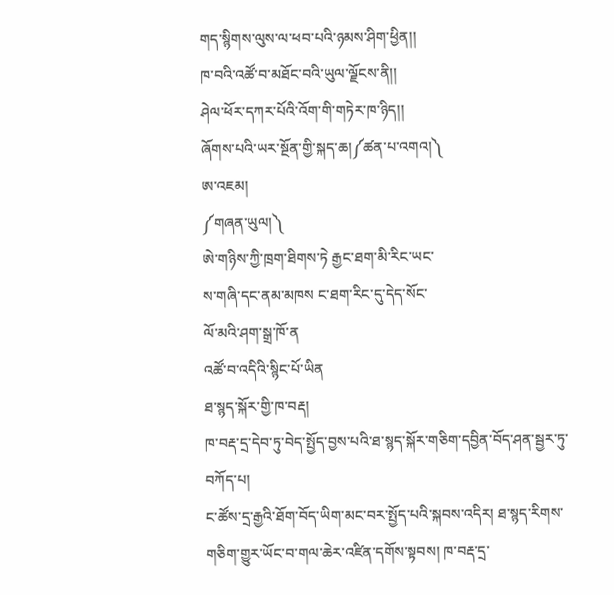གད་སྙིགས་ལུས་ལ་ཕབ་པའི་ཉམས་ཤིག་ཕྱིན།།
ཁ་བའི་འཚོ་བ་མཐོང་བའི་ཡུལ་ལྗོངས་ནི།།
ཤེལ་ཕོར་དཀར་པོའི་འོག་གི་གཏེར་ཁ་ཉིད།།
ཞོགས་པའི་ཡར་སྔོན་གྱི་སྐད་ཆ།༼ཚན་པ་འགའ།༽
ཨ་འཇམ།
༼གཞན་ཡུལ།༽
ཨེ་གཉིས་ཀྱི་ཁྲག་ཐིགས་ཏེ རྒྱང་ཐག་མི་རིང་ཡང་
ས་གཞི་དང་ནམ་མཁས ང་ཐག་རིང་དུ་དེད་སོང་
ལོ་མའི་ཤག་སྒྲ་ཁོ་ན
འཚོ་བ་འདིའི་སྙིང་པོ་ཡིན
ཐ་སྙད་སྐོར་གྱི་ཁ་བརྡ།
ཁ་བརྡ་དྲ་དེབ་ཏུ་བེད་སྤྱོད་བྱས་པའི་ཐ་སྙད་སྐོར་གཅིག་དབྱིན་བོད་ཤན་སྦྱར་ཏུ་བཀོད་པ།
ང་ཚོས་དྲ་རྒྱའི་ཐོག་བོད་ཡིག་མང་བར་སྤྱོད་པའི་སྐབས་འདིར། ཐ་སྙད་རིགས་གཅིག་གྱུར་ཡོང་བ་གལ་ཆེར་འཛིན་དགོས་སྟབས། ཁ་བརྡ་དྲ་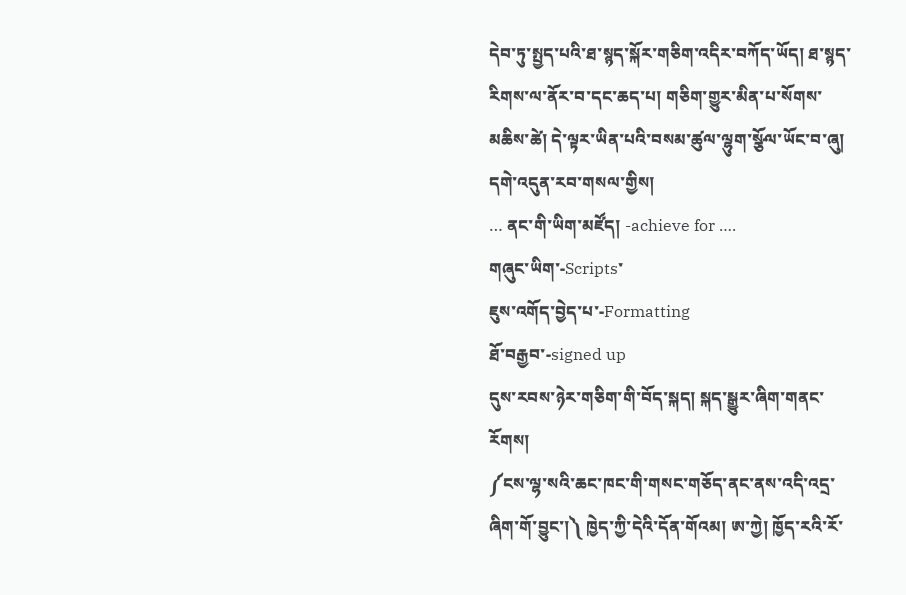དེབ་ཏུ་སྤྱད་པའི་ཐ་སྙད་སྐོར་གཅིག་འདིར་བཀོད་ཡོད། ཐ་སྙད་རིགས་ལ་ནོར་བ་དང་ཆད་པ། གཅིག་གྱུར་མིན་པ་སོགས་མཆིས་ཚེ། དེ་ལྟར་ཡིན་པའི་བསམ་ཚུལ་ལྷུག་སྩོལ་ཡོང་བ་ཞུ།
དགེ་འདུན་རབ་གསལ་གྱིས།
… ནང་གི་ཡིག་མཛོད། -achieve for ….
གཞུང་ཡིག་-Scripts་
ཇུས་འགོད་བྱེད་པ་-Formatting
ཐོ་བརྒྱབ་-signed up
དུས་རབས་ཉེར་གཅིག་གི་བོད་སྐད། སྐད་སྒྱུར་ཞིག་གནང་རོགས།
༼ངས་ལྷ་སའི་ཆང་ཁང་གི་གསང་གཅོད་ནང་ནས་འདི་འདྲ་ཞིག་གོ་བྱུང་།༽ ཁྱེད་ཀྱི་དེའི་དོན་གོའམ། ཨ་ཀྱེ། ཁྱོད་རའི་རོ་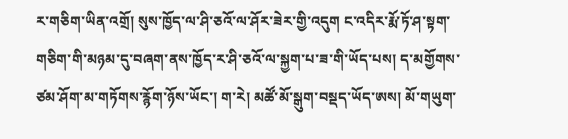ར་གཅིག་ཡིན་འགྲོ། སུས་ཁྱོད་ལ་ཤི་ཅའོ་ལ་ཤོར་ཟེར་གྱི་འདུག ང་འདིར་རྨོ་ཏོ་ཤ་སྟག་གཅིག་གི་མཉམ་དུ་བཞག་ནས་ཁྱོད་ར་ཤི་ཅའོ་ལ་སྐྱག་པ་ཟ་གི་ཡོད་པས། ད་མགྱོགས་ཙམ་ཤོག་མ་གཏོགས་རྙོག་ཉོས་ཡོང་། ག་རེ། མཚོ་མོ་སྒུག་བསྡད་ཡོད་ཨས། མོ་གཡུག་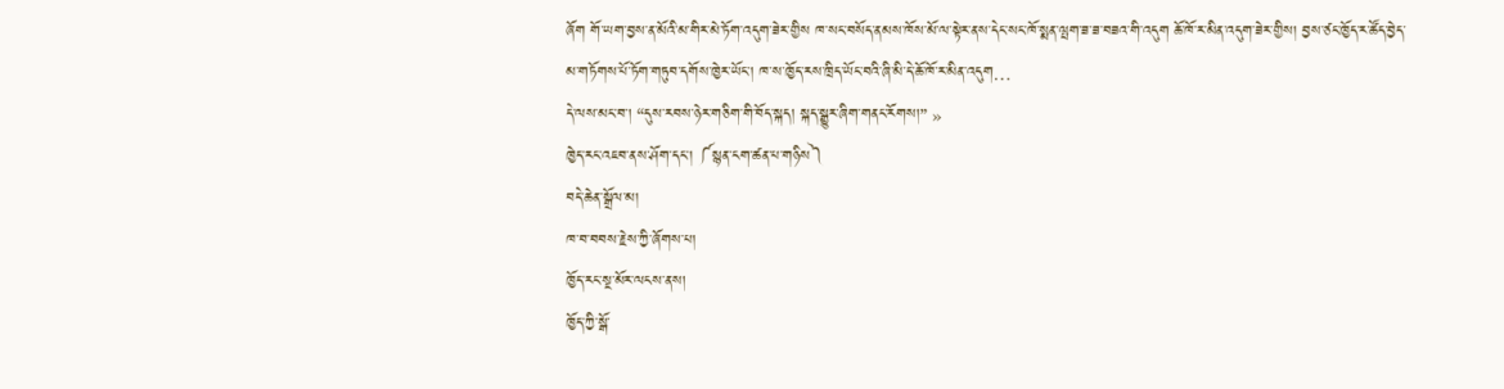ཞོག གོ་ཡག་བྱས་ན་མོའི་མ་གིར་མེ་ཏོག་འདུག་ཟེར་གྱིས ཁ་སང་བསོད་ནམས་ཁོས་མོ་ལ་སྟེར་ནས་དེང་སང་ཁོ་སྨན་ལྤག་ཟ་ཟ་བཟའ་གི་འདུག ཆོ་ཁོ་ར་མིན་འདུག་ཟེར་གྱིས། བྱས་ཙང་ཁྱོད་ར་ཚོད་བྱེད་མ་གཏོགས་པོ་ཏོག་གཏུབ་དགོས་ཁྱེར་ཡོང་། ཁ་ས་ཁྱོད་རས་ཁྲིད་ཡོང་བའི་ཞི་མི་དེ་ཆོ་ཁོ་ར་མིན་འདུག…
དེ་ལས་མང་བ་། “དུས་རབས་ཉེར་གཅིག་གི་བོད་སྐད། སྐད་སྒྱུར་ཞིག་གནང་རོགས།” »
ཁྱེད་རང་འཇབ་ནས་ཤོག་དང་། ༼སྙན་ངག་ཚན་པ་གཉིས༽
བདེ་ཆེན་སྒྲོལ་མ།
ཁ་བ་བབས་རྗེས་ཀྱི་ཞོགས་པ།
ཁྱོད་རང་སྔ་མོར་ལངས་ནས།
ཁྱོད་ཀྱི་སྒོ་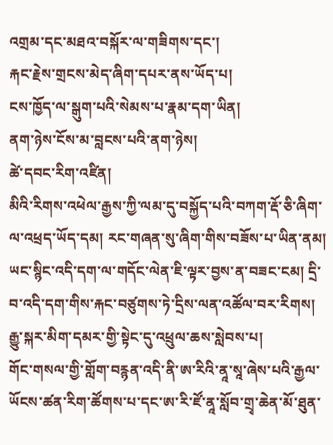འགྲམ་དང་མཐའ་བསྐོར་ལ་གཟིགས་དང་།
རྐང་རྗེས་གྲངས་མེད་ཞིག་དཔར་ནས་ཡོད་པ།
ངས་ཁྱོད་ལ་སྒུག་པའི་སེམས་པ་རྣམ་དག་ཡིན།
ནག་ཉེས་ངོས་མ་བླངས་པའི་ནག་ཉེས།
ཚེ་དབང་རིག་འཛིན།
མིའི་རིགས་འཕེལ་རྒྱས་ཀྱི་ལམ་དུ་བསྐྱོད་པའི་བཀག་རྡོ་ཅི་ཞིག་ལ་འཕྲད་ཡོད་དམ། རང་གཞན་སུ་ཞིག་གིས་བཟོས་པ་ཡིན་ནམ། ཡང་སྙིང་འདི་དག་ལ་གདོང་ལེན་ཇི་ལྟར་བྱས་ན་བཟང་ངམ། དྲི་བ་འདི་དག་གིས་རྐང་བཙུགས་ཏེ་དྲིས་ལན་འཚོལ་བར་རིགས།
རྒྱུ་སྐར་མིག་དམར་གྱི་སྟེང་དུ་འཕྲུལ་ཆས་སླེབས་པ།
གོང་གསལ་གྱི་གློག་བརྙན་འདི་ནི་ཨ་རིའི་ནཱ་སཱ་ཞེས་པའི་རྒྱལ་ཡོངས་ཚན་རིག་ཚོགས་པ་དང་ཨ་རི་ཛོ་ནཱ་སློབ་གྲྭ་ཆེན་མོ་ཐུན་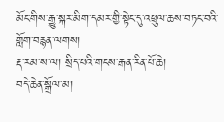མོང་གིས་རྒྱུ་སྐར་མིག་དམར་གྱི་སྟེང་དུ་འཕྲུལ་ཆས་བཏང་བའི་གློག་བརྙན་ལགས།
རྡ་རམ་ས་ལ། སྲིད་པའི་གངས་རྒན་རིན་པོ་ཆེ།
བདེ་ཆེན་སྒྲོལ་མ།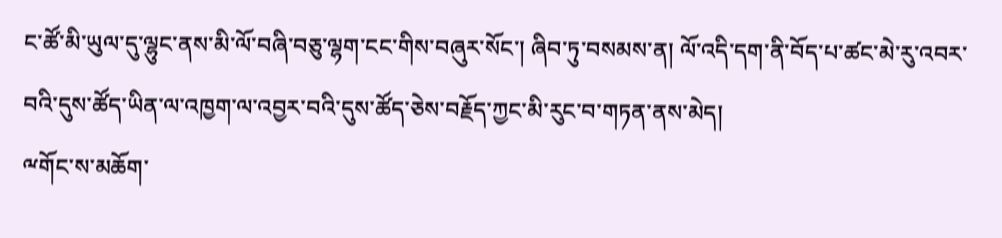ང་ཚོ་མི་ཡུལ་དུ་ལྷུང་ནས་མི་ལོ་བཞི་བཅུ་ལྷག་ངང་གིས་བཞུར་སོང་། ཞིབ་ཏུ་བསམས་ན། ལོ་འདི་དག་ནི་བོད་པ་ཚང་མེ་རུ་འབར་བའི་དུས་ཚོད་ཡིན་ལ་འཁྱག་ལ་འབྱར་བའི་དུས་ཚོད་ཅེས་བརྗོད་ཀྱང་མི་རུང་བ་གཏན་ནས་མེད།
ྋགོང་ས་མཆོག་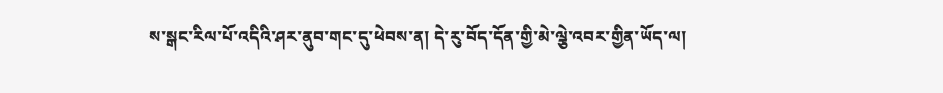ས་སྒང་རིལ་པོ་འདིའི་ཤར་ནུབ་གང་དུ་ཕེབས་ན། དེ་རུ་བོད་དོན་གྱི་མེ་ལྕེ་འབར་གྱིན་ཡོད་ལ།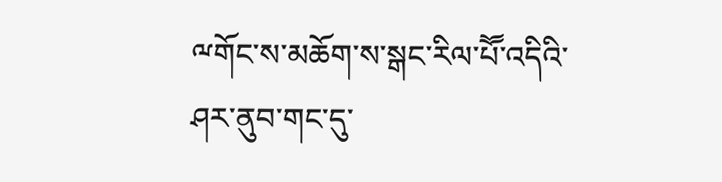ྋགོང་ས་མཆོག་ས་སྒང་རིལ་པཽ་འདིའི་ཤར་ནུབ་གང་དུ་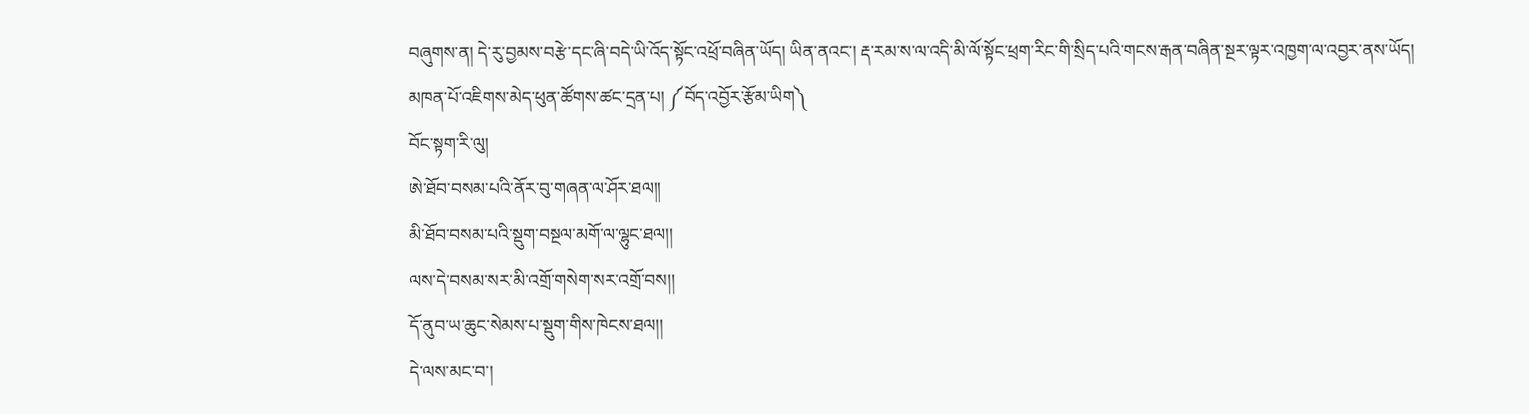བཞུགས་ན། དེ་རུ་བྱམས་བརྩེ་དང་ཞི་བདེ་ཡི་འོད་སྟོང་འཕྲོ་བཞིན་ཡོད། ཡིན་ནའང་། རྡ་རམ་ས་ལ་འདི་མི་ལོ་སྟོང་ཕྲག་རིང་གི་སྲིད་པའི་གངས་རྒན་བཞིན་སྔར་ལྟར་འཁྱག་ལ་འབྱར་ནས་ཡོད།
མཁན་པོ་འཇིགས་མེད་ཕུན་ཚོགས་ཚང་དྲན་པ། ༼བོད་འབྱོར་རྩོམ་ཡིག༽
བོང་སྟག་རི་ལུ།
ཨེ་ཐོབ་བསམ་པའི་ནོར་བུ་གཞན་ལ་ཤོར་ཐལ།།
མི་ཐོབ་བསམ་པའི་སྡུག་བསྔལ་མགོ་ལ་ལྷུང་ཐལ།།
ལས་དེ་བསམ་སར་མི་འགྲོ་གསེག་སར་འགྲོ་བས།།
དོ་ནུབ་ཡ་ཆུང་སེམས་པ་སྡུག་གིས་ཁེངས་ཐལ།།
དེ་ལས་མང་བ་།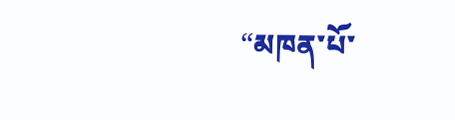“མཁན་པོ་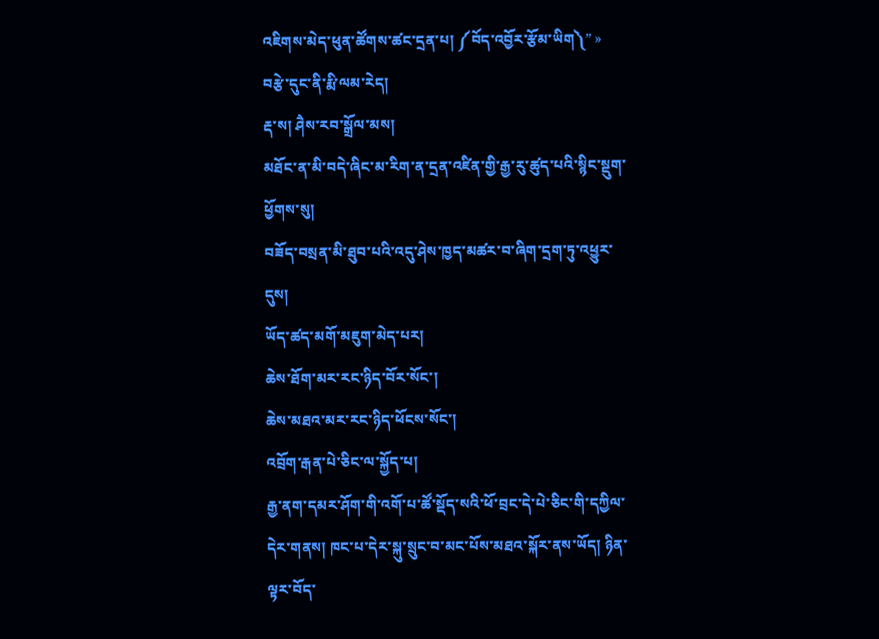འཇིགས་མེད་ཕུན་ཚོགས་ཚང་དྲན་པ། ༼བོད་འབྱོར་རྩོམ་ཡིག༽” »
བརྩེ་དུང་ནི་རྨི་ལམ་རེད།
རྡ་ས། ཤཻས་རབ་སྒྲོལ་མས།
མཐོང་ན་མི་བདེ་ཞིང་མ་རིག་ན་དྲན་འཛིན་གྱི་རྒྱ་རུ་ཚུད་པའི་སྙིང་སྡུག་ཕྱོགས་སུ།
བཟོད་བསྲན་མི་ཐུབ་པའི་འདུ་ཤེས་ཁྱད་མཚར་བ་ཞིག་དྲག་ཏུ་འཕྱུར་དུས།
ཡོད་ཚད་མགོ་མཇུག་མེད་པར།
ཆེས་ཐོག་མར་རང་ཉིད་བོར་སོང་།
ཆེས་མཐའ་མར་རང་ཉིད་ཕོངས་སོང་།
འབྲོག་རྒན་པེ་ཅིང་ལ་སྐྱོད་པ།
རྒྱ་ནག་དམར་ཤོག་གི་འགོ་པ་ཚོ་སྡོད་སའི་ཕོ་བྲང་དེ་པེ་ཅིང་གི་དཀྱིལ་དེར་གནས། ཁང་པ་དེར་སྐུ་སྲུང་བ་མང་པོས་མཐའ་སྐོར་ནས་ཡོད། ཉིན་ལྟར་བོད་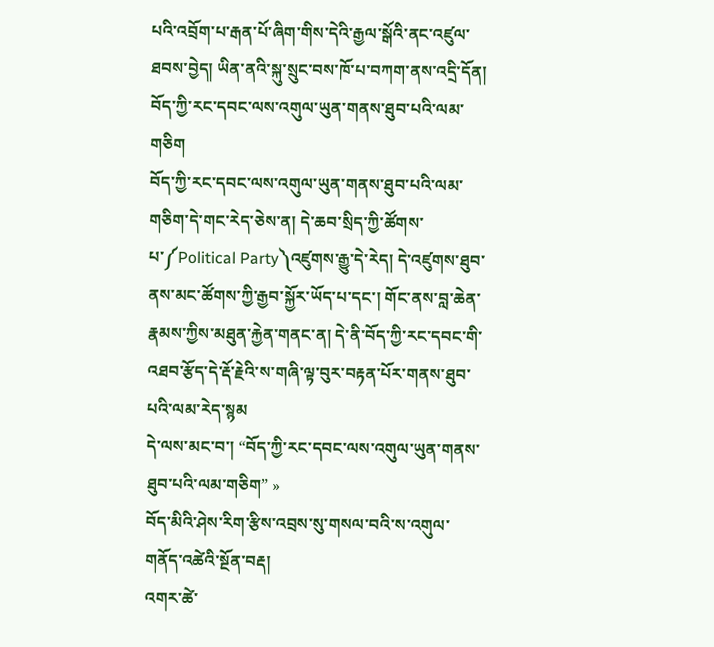པའི་འབྲོག་པ་རྒན་པོ་ཞིག་གིས་དེའི་རྒྱལ་སྒོའི་ནང་འཛུལ་ཐབས་བྱེད། ཡིན་ནའི་སྐུ་སྲུང་བས་ཁོ་པ་བཀག་ནས་འདྲི་དོན།
བོད་ཀྱི་རང་དབང་ལས་འགུལ་ཡུན་གནས་ཐུབ་པའི་ལམ་གཅིག
བོད་ཀྱི་རང་དབང་ལས་འགུལ་ཡུན་གནས་ཐུབ་པའི་ལམ་གཅིག་དེ་གང་རེད་ཅེས་ན། དེ་ཆབ་སྲིད་ཀྱི་ཚོགས་པ་༼Political Party༽འཛུགས་རྒྱུ་དེ་རེད། དེ་འཛུགས་ཐུབ་ནས་མང་ཚོགས་ཀྱི་རྒྱབ་སྐྱོར་ཡོད་པ་དང་། གོང་ནས་བླ་ཆེན་རྣམས་ཀྱིས་མཐུན་རྐྱེན་གནང་ན། དེ་ནི་བོད་ཀྱི་རང་དབང་གི་འཐབ་རྩོད་དེ་རྡོ་རྗེའི་ས་གཞི་ལྟ་བུར་བརྟན་པོར་གནས་ཐུབ་པའི་ལམ་རེད་སྙམ
དེ་ལས་མང་བ་། “བོད་ཀྱི་རང་དབང་ལས་འགུལ་ཡུན་གནས་ཐུབ་པའི་ལམ་གཅིག” »
བོད་མིའི་ཤེས་རིག་རྩིས་འབྲས་སུ་གསལ་བའི་ས་འགུལ་གནོད་འཚེའི་སྔོན་བརྡ།
འགར་ཚེ་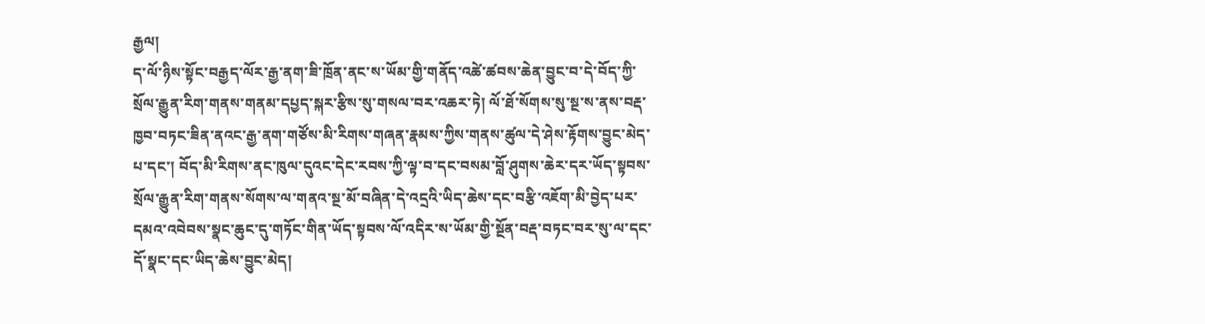རྒྱལ།
ད་ལོ་ཉིས་སྟོང་བརྒྱད་ལོར་རྒྱ་ནག་ཟི་ཁྲོན་ནང་ས་ཡོམ་གྱི་གནོད་འཚེ་ཚབས་ཆེན་བྱུང་བ་དེ་བོད་ཀྱི་སྲོལ་རྒྱུན་རིག་གནས་གནམ་དཔྱད་སྐར་རྩིས་སུ་གསལ་བར་འཆར་ཏེ། ལོ་ཐོ་སོགས་སུ་སྔ་ས་ནས་བརྡ་ཁྱབ་བཏང་ཟིན་ནའང་རྒྱ་ནག་གཙོས་མི་རིགས་གཞན་རྣམས་ཀྱིས་གནས་ཚུལ་དེ་ཤེས་རྟོགས་བྱུང་མེད་པ་དང་། བོད་མི་རིགས་ནང་ཁུལ་དུའང་དེང་རབས་ཀྱི་ལྟ་བ་དང་བསམ་བློ་ཤུགས་ཆེར་དར་ཡོད་སྟབས་སྲོལ་རྒྱུན་རིག་གནས་སོགས་ལ་གནའ་སྔ་མོ་བཞིན་དེ་འདྲའི་ཡིད་ཆེས་དང་བརྩི་འཇོག་མི་བྱེད་པར་དམའ་འབེབས་སྣང་ཆུང་དུ་གཏོང་གིན་ཡོད་སྟབས་ལོ་འདིར་ས་ཡོམ་གྱི་སྔོན་བརྡ་བཏང་བར་སུ་ལ་དང་དོ་སྣང་དང་ཡིད་ཆེས་བྱུང་མེད།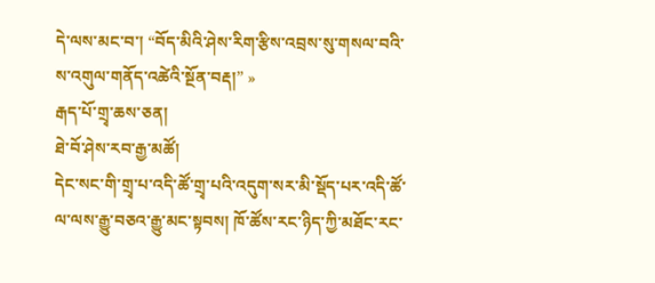དེ་ལས་མང་བ་། “བོད་མིའི་ཤེས་རིག་རྩིས་འབྲས་སུ་གསལ་བའི་ས་འགུལ་གནོད་འཚེའི་སྔོན་བརྡ།” »
རྒད་པོ་གྲྭ་ཆས་ཅན།
ཐེ་བོ་ཤེས་རབ་རྒྱ་མཚོ།
དེང་སང་གི་གྲྭ་པ་འདི་ཚོ་གྲྭ་པའི་འདུག་སར་མི་སྡོད་པར་འདི་ཚོ་ལ་ལས་རྒྱུ་བཅའ་རྒྱུ་མང་སྟབས། ཁོ་ཚོས་རང་ཉིད་ཀྱི་མཐོང་རང་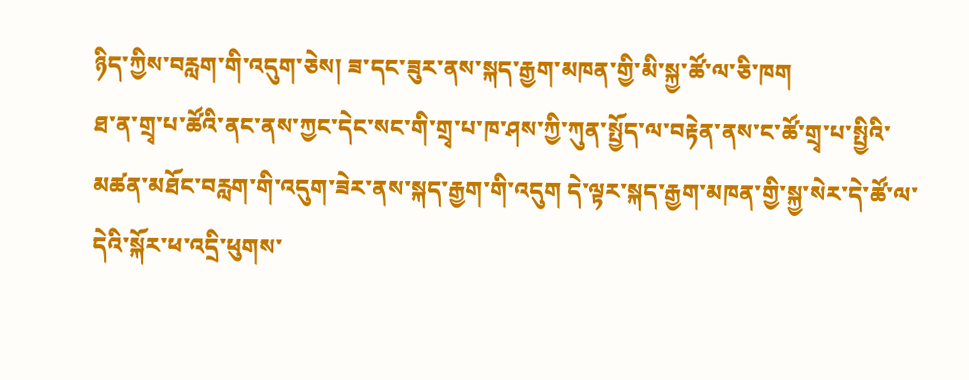ཉིད་ཀྱིས་བརླག་གི་འདུག་ཅེས། ཟ་དང་ཟུར་ནས་སྐད་རྒྱག་མཁན་གྱི་མི་སྐྱ་ཚོ་ལ་ཅི་ཁག
ཐ་ན་གྲྭ་པ་ཚོའི་ནང་ནས་ཀྱང་དེང་སང་གི་གྲྭ་པ་ཁ་ཤས་ཀྱི་ཀུན་སྤྱོད་ལ་བརྟེན་ནས་ང་ཚོ་གྲྭ་པ་སྤྱིའི་མཚན་མཐོང་བརླག་གི་འདུག་ཟེར་ནས་སྐད་རྒྱག་གི་འདུག དེ་ལྟར་སྐད་རྒྱག་མཁན་གྱི་སྐྱ་སེར་དེ་ཚོ་ལ་དེའི་སྐོར་ཕ་འདྲི་ཕུགས་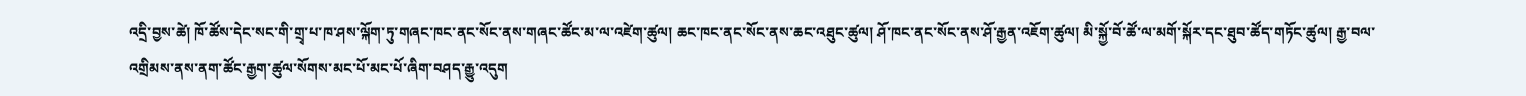འདྲི་བྱས་ཚེ། ཁོ་ཚོས་དེང་སང་གི་གྲྭ་པ་ཁ་ཤས་ལྐོག་ཏུ་གཞང་ཁང་ནང་སོང་ནས་གཞང་ཚོང་མ་ལ་འཛེག་ཚུལ། ཆང་ཁང་ནང་སོང་ནས་ཆང་འཐུང་ཚུལ། ཤོ་ཁང་ནང་སོང་ནས་ཤོ་རྒྱན་འཇོག་ཚུལ། མི་སྐྱོ་བོ་ཚོ་ལ་མགོ་སྐོར་དང་ཐུབ་ཚོད་གཏོང་ཚུལ། རྒྱ་བལ་འགྲིམས་ནས་ནག་ཚོང་རྒྱག་ཚུལ་སོགས་མང་པོ་མང་པོ་ཞིག་བཤད་རྒྱུ་འདུག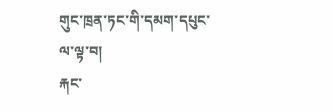གུང་ཁྲན་ཏང་གི་དམག་དཔུང་ལ་ལྟ་བ།
རྐང་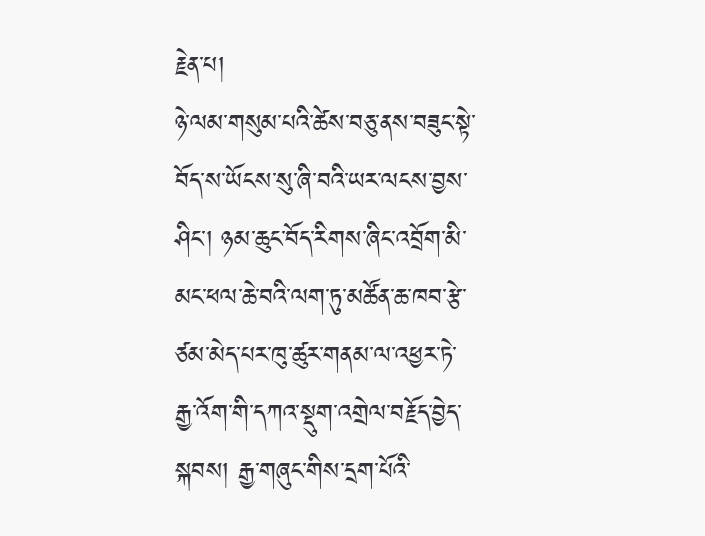རྗེན་པ།
ཉེ་ལམ་གསུམ་པའི་ཚེས་བཅུ་ནས་བཟུང་སྟེ་བོད་ས་ཡོངས་སུ་ཞི་བའི་ཡར་ལངས་བྱས་ཤིང་། ཉམ་ཆུང་བོད་རིགས་ཞིང་འབྲོག་མི་མང་ཕལ་ཆེ་བའི་ལག་ཏུ་མཚོན་ཆ་ཁབ་རྩེ་ཙམ་མེད་པར་ཁུ་ཚུར་གནམ་ལ་འཕྱར་ཏེ་རྒྱ་འོག་གི་དཀའ་སྡུག་འགྲེལ་བརྗོད་བྱེད་སྐབས། རྒྱ་གཞུང་གིས་དྲག་པོའི་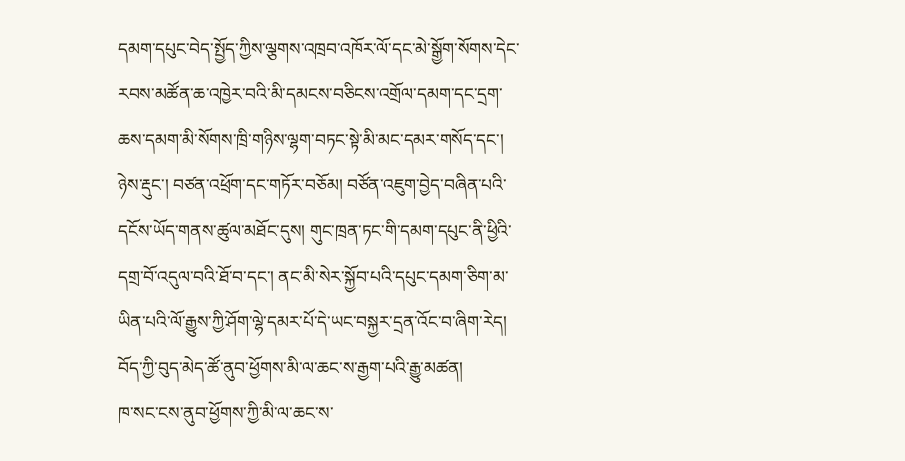དམག་དཔུང་བེད་སྤྱོད་ཀྱིས་ལྕགས་འཁྲབ་འཁོར་ལོ་དང་མེ་སྒྱོག་སོགས་དེང་རབས་མཚོན་ཆ་འཁྱེར་བའི་མི་དམངས་བཅིངས་འགྲོལ་དམག་དང་དྲག་ཆས་དམག་མི་སོགས་ཁྲི་གཉིས་ལྷག་བཏང་སྟེ་མི་མང་དམར་གསོད་དང་། ཉེས་རྡུང་། བཙན་འཕྲོག་དང་གཏོར་བཅོམ། བཙོན་འཇུག་བྱེད་བཞིན་པའི་དངོས་ཡོད་གནས་ཚུལ་མཐོང་དུས། གུང་ཁྲན་ཏང་གི་དམག་དཔུང་ནི་ཕྱིའི་དགྲ་བོ་འདུལ་བའི་ཐོ་བ་དང་། ནང་མི་སེར་སྐྱོབ་པའི་དཔུང་དམག་ཅིག་མ་ཡིན་པའི་ལོ་རྒྱུས་ཀྱི་ཤོག་ལྷེ་དམར་པོ་དེ་ཡང་བསྐྱར་དྲན་འོང་བ་ཞིག་རེད།
བོད་ཀྱི་བུད་མེད་ཚོ་ནུབ་ཕྱོགས་མི་ལ་ཆང་ས་རྒྱག་པའི་རྒྱུ་མཚན།
ཁ་སང་ངས་ནུབ་ཕྱོགས་ཀྱི་མི་ལ་ཆང་ས་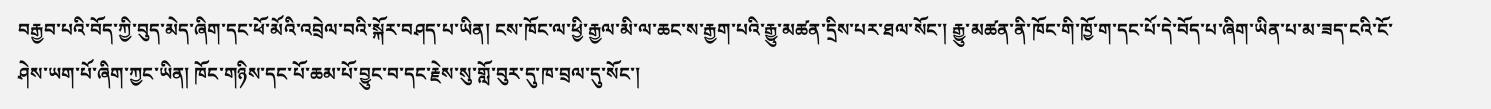བརྒྱབ་པའི་བོད་ཀྱི་བུད་མེད་ཞིག་དང་ཕོ་མོའི་འབྲེལ་བའི་སྐོར་བཤད་པ་ཡིན། ངས་ཁོང་ལ་ཕྱི་རྒྱལ་མི་ལ་ཆང་ས་རྒྱག་པའི་རྒྱུ་མཚན་དྲིས་པར་ཐལ་སོང་། རྒྱུ་མཚན་ནི་ཁོང་གི་ཁྱོ་ག་དང་པོ་དེ་བོད་པ་ཞིག་ཡིན་པ་མ་ཟད་ངའི་ངོ་ཤེས་ཡག་པོ་ཞིག་ཀྱང་ཡིན། ཁོང་གཉིས་དང་པོ་ཆམ་པོ་བྱུང་བ་དང་རྗེས་སུ་གློ་བུར་དུ་ཁ་བྲལ་དུ་སོང་།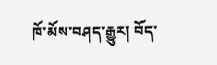ཁོ་མོས་བཤད་རྒྱུར། བོད་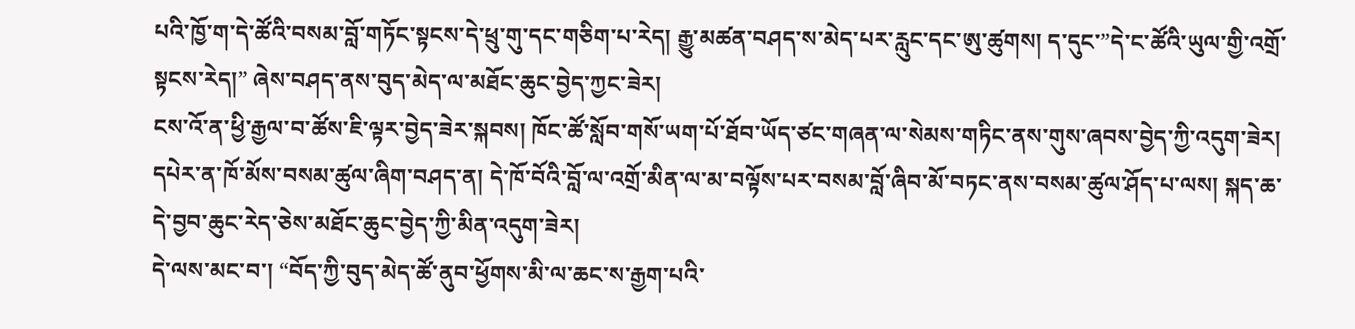པའི་ཁྱོ་ག་དེ་ཚོའི་བསམ་བློ་གཏོང་སྟངས་དེ་ཕྲུ་གུ་དང་གཅིག་པ་རེད། རྒྱུ་མཚན་བཤད་ས་མེད་པར་རླུང་དང་ཨུ་ཚུགས། ད་དུང་”དེ་ང་ཚོའི་ཡུལ་གྱི་འགྲོ་སྟངས་རེད།” ཞེས་བཤད་ནས་བུད་མེད་ལ་མཐོང་ཆུང་བྱེད་ཀྱང་ཟེར།
ངས་འོ་ན་ཕྱི་རྒྱལ་བ་ཚོས་ཇི་ལྟར་བྱེད་ཟེར་སྐབས། ཁོང་ཚོ་སློབ་གསོ་ཡག་པོ་ཐོབ་ཡོད་ཙང་གཞན་ལ་སེམས་གཏིང་ནས་གུས་ཞབས་བྱེད་ཀྱི་འདུག་ཟེར། དཔེར་ན་ཁོ་མོས་བསམ་ཚུལ་ཞིག་བཤད་ན། དེ་ཁོ་བོའི་བློ་ལ་འགྲོ་མིན་ལ་མ་བལྟོས་པར་བསམ་བློ་ཞིབ་མོ་བཏང་ནས་བསམ་ཚུལ་ཤོད་པ་ལས། སྐད་ཆ་དེ་བྱབ་ཆུང་རེད་ཅེས་མཐོང་ཆུང་བྱེད་ཀྱི་མིན་འདུག་ཟེར།
དེ་ལས་མང་བ་། “བོད་ཀྱི་བུད་མེད་ཚོ་ནུབ་ཕྱོགས་མི་ལ་ཆང་ས་རྒྱག་པའི་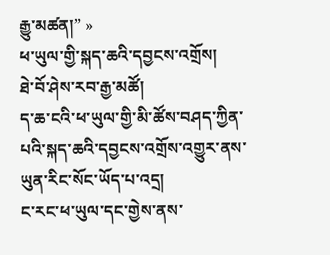རྒྱུ་མཚན།” »
ཕ་ཡུལ་གྱི་སྐད་ཆའི་དབྱངས་འགྲོས།
ཐེ་བོ་ཤེས་རབ་རྒྱ་མཚོ།
ད་ཆ་ངའི་ཕ་ཡུལ་གྱི་མི་ཚོས་བཤད་ཀྱིན་པའི་སྐད་ཆའི་དབྱངས་འགྲོས་འགྱུར་ནས་ཡུན་རིང་སོང་ཡོད་པ་འདྲ།
ང་རང་ཕ་ཡུལ་དང་གྱེས་ནས་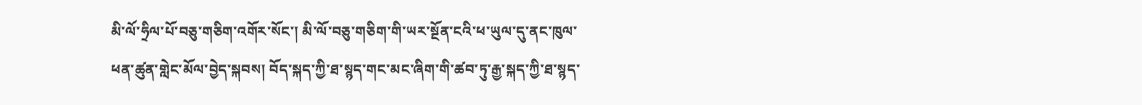མི་ལོ་ཧྲིལ་པོ་བཅུ་གཅིག་འགོར་སོང་། མི་ལོ་བཅུ་གཅིག་གི་ཡར་སྔོན་ངའི་ཕ་ཡུལ་དུ་ནང་ཁུལ་ཕན་ཚུན་གླེང་མོལ་བྱེད་སྐབས། བོད་སྐད་ཀྱི་ཐ་སྙད་གང་མང་ཞིག་གི་ཚབ་ཏུ་རྒྱ་སྐད་ཀྱི་ཐ་སྙད་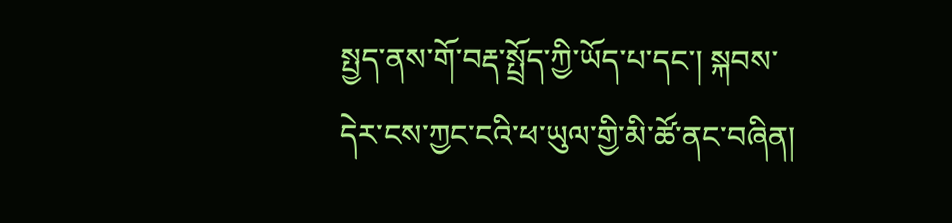སྤྱད་ནས་གོ་བརྡ་སྤྲོད་ཀྱི་ཡོད་པ་དང་། སྐབས་དེར་ངས་ཀྱང་ངའི་ཕ་ཡུལ་གྱི་མི་ཚོ་ནང་བཞིན།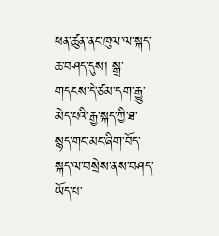ཕན་ཚུན་ནང་ཁུལ་ལ་སྐད་ཆ་བཤད་དུས། སྒྲ་གདངས་དེ་ཙམ་དག་རྒྱུ་མེད་པའི་རྒྱ་སྐད་ཀྱི་ཐ་སྙད་གང་མང་ཞིག་བོད་སྐད་ལ་བསྲེས་ནས་བཤད་ཡོད་པ་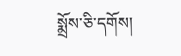སྨྲོས་ཅི་དགོས།